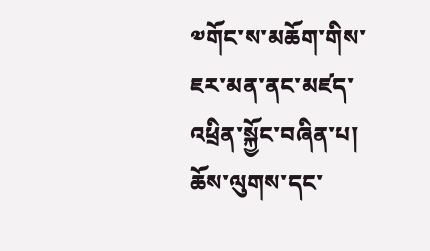༧གོང་ས་མཆོག་གིས་ཇར་མན་ནང་མཛད་འཕྲིན་སྐྱོང་བཞིན་པ།
ཆོས་ལུགས་དང་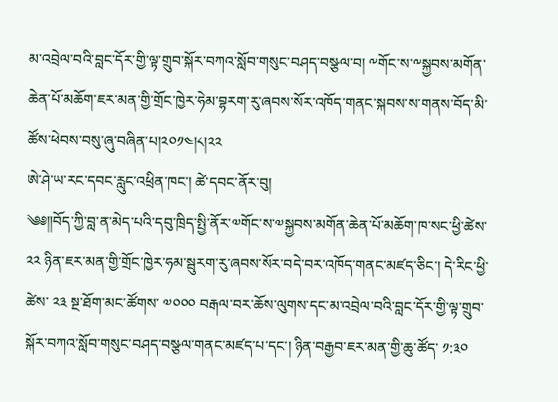མ་འབྲེལ་བའི་བླང་དོར་གྱི་ལྟ་གྲུབ་སྐོར་བཀའ་སློབ་གསུང་བཤད་བསྩལ་བ། ༸གོང་ས་༸སྐྱབས་མགོན་ཆེན་པོ་མཆོག་ཇར་མན་གྱི་གྲོང་ཁྱེར་ཧེམ་བྷརག་རུ་ཞབས་སོར་འཁོད་གནང་སྐབས་ས་གནས་བོད་མི་ཚོས་ཕེབས་བསུ་ཞུ་བཞིན་པ།༢༠༡༤།༨།༢༢
ཨེ་ཤེ་ཡ་རང་དབང་རླུང་འཕྲིན་ཁང་། ཚེ་དབང་ནོར་བུ།
༄༅༎བོད་ཀྱི་བླ་ན་མེད་པའི་དབུ་ཁྲིད་སྤྱི་ནོར་༧གོང་ས་༧སྐྱབས་མགོན་ཆེན་པོ་མཆོག་ཁ་སང་ཕྱི་ཚེས་ ༢༢ ཉིན་ཇར་མན་གྱི་གྲོང་ཁྱེར་ཧམ་སྦུརག་རུ་ཞབས་སོར་བདེ་བར་འཁོད་གནང་མཛད་ཅིང་། དེ་རིང་ཕྱི་ཚེས་ ༢༣ སྔ་ཐོག་མང་ཚོགས་ ༧༠༠༠ བརྒལ་བར་ཆོས་ལུགས་དང་མ་འབྲེལ་བའི་བླང་དོར་གྱི་ལྟ་གྲུབ་སྐོར་བཀའ་སློབ་གསུང་བཤད་བསྩལ་གནང་མཛད་པ་དང་། ཉིན་བརྒྱབ་ཇར་མན་གྱི་ཆུ་ཚོད་ ༡:༣༠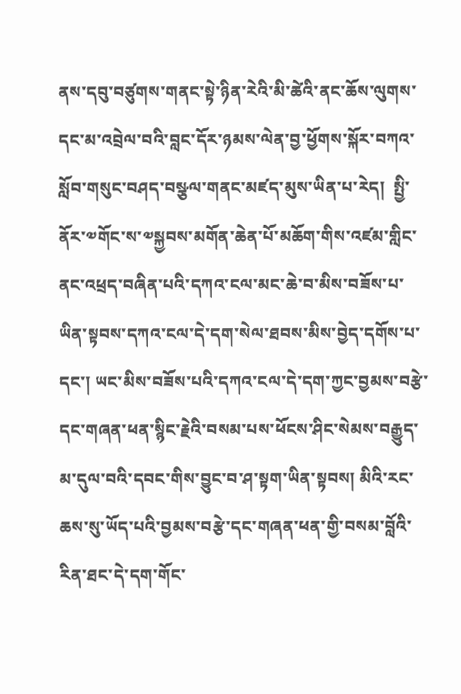ནས་དབུ་བཙུགས་གནང་སྟེ་ཉིན་རེའི་མི་ཚེའི་ནང་ཆོས་ལུགས་དང་མ་འབྲེལ་བའི་བླང་དོར་ཉམས་ལེན་བྱ་ཕྱོགས་སྐོར་བཀའ་སློབ་གསུང་བཤད་བསྩལ་གནང་མཛད་མུས་ཡིན་པ་རེད།  སྤྱི་ནོར་༧གོང་ས་༧སྐྱབས་མགོན་ཆེན་པོ་མཆོག་གིས་འཛམ་གླིང་ནང་འཕྲད་བཞིན་པའི་དཀའ་ངལ་མང་ཆེ་བ་མིས་བཟོས་པ་ཡིན་སྟབས་དཀའ་ངལ་དེ་དག་སེལ་ཐབས་མིས་བྱེད་དགོས་པ་དང་། ཡང་མིས་བཟོས་པའི་དཀའ་ངལ་དེ་དག་ཀྱང་བྱམས་བརྩེ་དང་གཞན་ཕན་སྙིང་རྗེའི་བསམ་པས་ཕོངས་ཤིང་སེམས་བརྒྱུད་མ་དུལ་བའི་དབང་གིས་བྱུང་བ་ཤ་སྟག་ཡིན་སྟབས། མིའི་རང་ཆས་སུ་ཡོད་པའི་བྱམས་བརྩེ་དང་གཞན་ཕན་གྱི་བསམ་བློའི་རིན་ཐང་དེ་དག་གོང་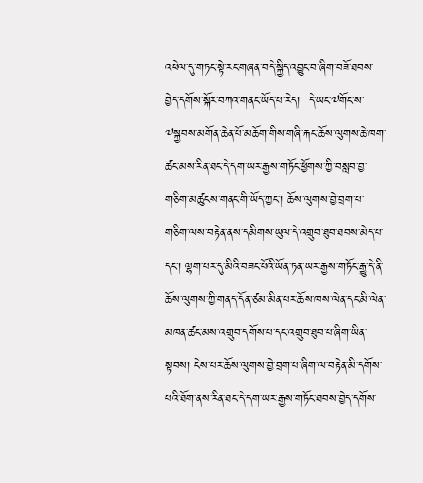འཕེལ་དུ་གཏང་སྟེ་རང་གཞན་བདེ་སྐྱིད་འབྱུང་བ་ཞིག་བཟོ་ཐབས་བྱེད་དགོས་སྐོར་བཀའ་གནང་ཡོད་པ་རེད།  དེ་ཡང་༧གོང་ས་༧སྐྱབས་མགོན་ཆེན་པོ་མཆོག་གིས་གཞི་རྐང་ཆོས་ལུགས་ཆེ་ཁག་ཚང་མས་རིན་ཐང་དེ་དག་ཡར་རྒྱས་གཏོང་ཕྱོགས་ཀྱི་བསླབ་བྱ་གཅིག་མཚུངས་གནང་གི་ཡོད་ཀྱང་། ཆོས་ལུགས་བྱེ་བྲག་པ་གཅིག་ལས་བརྟེན་ནས་དམིགས་ཡུལ་དེ་འགྲུབ་ཐུབ་ཐབས་མེད་པ་དང་། ལྷག་པར་དུ་མིའི་བཟང་པོའི་ཡོན་ཏན་ཡར་རྒྱས་གཏོང་རྒྱུ་དེ་ནི་ཆོས་ལུགས་ཀྱི་གནད་དོན་ཙམ་མིན་པར་ཆོས་ཁས་ལེན་དང་མི་ལེན་མཁན་ཚང་མས་འགྲུབ་དགོས་པ་དང་འགྲུབ་ཐུབ་པ་ཞིག་ཡིན་སྟབས། ངེས་པར་ཆོས་ལུགས་བྱེ་བྲག་པ་ཞིག་ལ་བརྟེན་མི་དགོས་པའི་ཐོག་ནས་རིན་ཐང་དེ་དག་ཡར་རྒྱས་གཏོང་ཐབས་བྱེད་དགོས་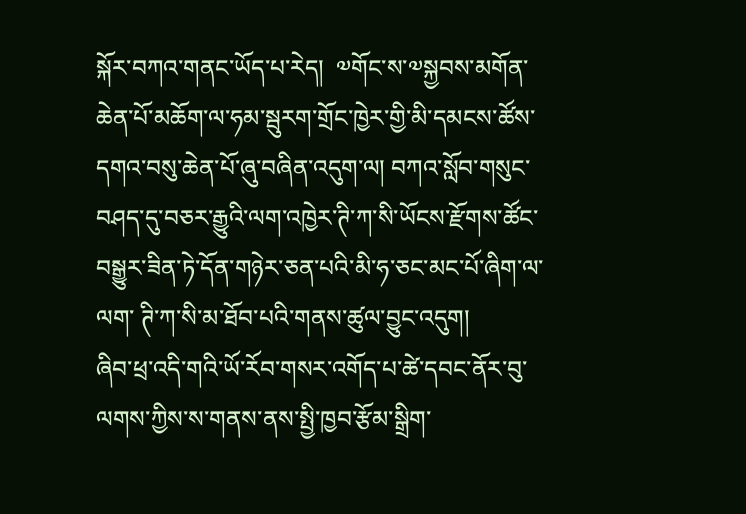སྐོར་བཀའ་གནང་ཡོད་པ་རེད།  ༧གོང་ས་༧སྐྱབས་མགོན་ཆེན་པོ་མཆོག་ལ་ཧམ་སྦུརག་གྲོང་ཁྱེར་གྱི་མི་དམངས་ཚོས་དགའ་བསུ་ཆེན་པོ་ཞུ་བཞིན་འདུག་ལ། བཀའ་སློབ་གསུང་བཤད་དུ་བཅར་རྒྱུའི་ལག་འཁྱེར་ཊི་ཀ་སི་ཡོངས་རྫོགས་ཚོང་བསྒྱུར་ཟིན་ཏེ་དོན་གཉེར་ཅན་པའི་མི་ཧ་ཅང་མང་པོ་ཞིག་ལ་ལག་ ཊི་ཀ་སི་མ་ཐོབ་པའི་གནས་ཚུལ་བྱུང་འདུག།
ཞིབ་ཕྲ་འདི་གའི་ཡོ་རོབ་གསར་འགོད་པ་ཚེ་དབང་ནོར་བུ་ལགས་ཀྱིས་ས་གནས་ནས་སྤྱི་ཁྱབ་རྩོམ་སྒྲིག་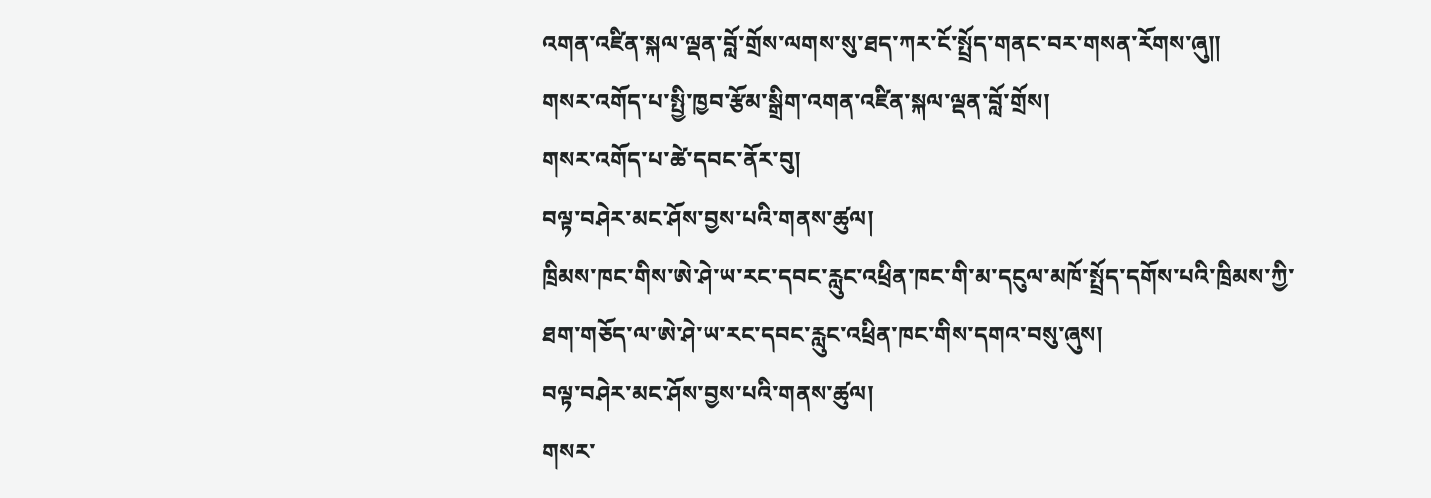འགན་འཛིན་སྐལ་ལྡན་བློ་གྲོས་ལགས་སུ་ཐད་ཀར་ངོ་སྤྲོད་གནང་བར་གསན་རོགས་ཞུ༎
གསར་འགོད་པ་སྤྱི་ཁྱབ་རྩོམ་སྒྲིག་འགན་འཛིན་སྐལ་ལྡན་བློ་གྲོས།
གསར་འགོད་པ་ཚེ་དབང་ནོར་བུ།
བལྟ་བཤེར་མང་ཤོས་བྱས་པའི་གནས་ཚུལ།
ཁྲིམས་ཁང་གིས་ཨེ་ཤེ་ཡ་རང་དབང་རླུང་འཕྲིན་ཁང་གི་མ་དངུལ་མཁོ་སྤྲོད་དགོས་པའི་ཁྲིམས་ཀྱི་ཐག་གཅོད་ལ་ཨེ་ཤེ་ཡ་རང་དབང་རླུང་འཕྲིན་ཁང་གིས་དགའ་བསུ་ཞུས།
བལྟ་བཤེར་མང་ཤོས་བྱས་པའི་གནས་ཚུལ།
གསར་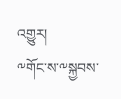འགྱུར།
༸གོང་ས་༸སྐྱབས་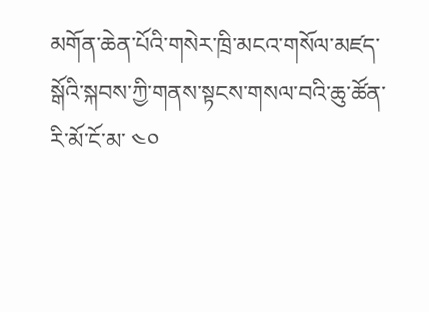མགོན་ཆེན་པོའི་གསེར་ཁྲི་མངའ་གསོལ་མཛད་སྒོའི་སྐབས་ཀྱི་གནས་སྟངས་གསལ་བའི་ཆུ་ཚོན་རི་མོ་ངོ་མ་ ༤༠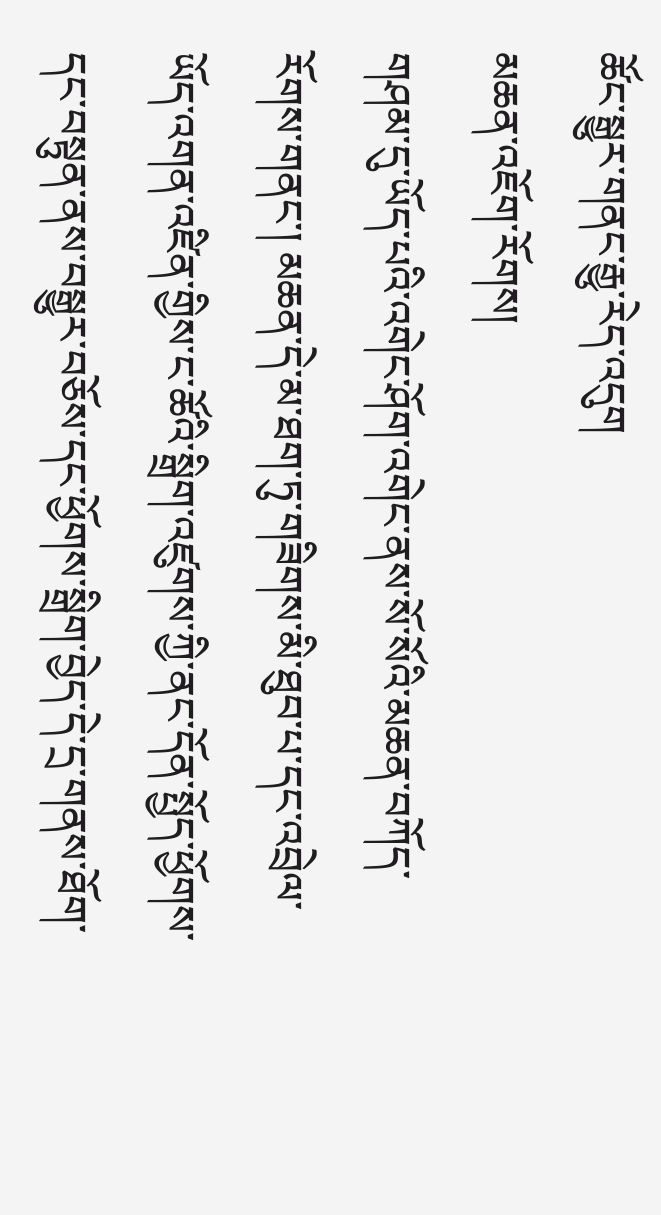ཚོང་སྒྱུར་གནང་རྒྱུ་རེད་འདུག
མཆན་འཇོག་རོགས།
གཤམ་དུ་ཡོད་པའི་འགེང་ཤོག་འགེང་ནས་སོ་སོའི་མཆན་བཀོད་རོགས་གནང་། མཆན་དེ་མ་ཐག་ཏུ་གཟིགས་མི་ཐུབ་པ་དང་འབྲེལ་ཡོད་འགན་འཛིན་གྱིས་ང་ཚོའི་སྒྲིག་འཛུགས་ཀྱི་ནང་དོན་སྤྱོད་ཕྱོགས་དང་བསྟུན་ནས་བསྒྱུར་བཅོས་དང་ཕྱོགས་སྒྲིག་བྱེད་དེ་དྲ་གནས་ཐོག་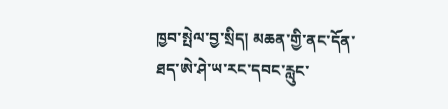ཁྱབ་སྤེལ་བྱ་སྲིད། མཆན་གྱི་ནང་དོན་ཐད་ཨེ་ཤེ་ཡ་རང་དབང་རླུང་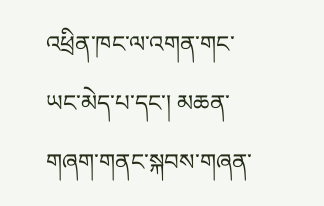འཕྲིན་ཁང་ལ་འགན་གང་ཡང་མེད་པ་དང་། མཆན་གཞག་གནང་སྐབས་གཞན་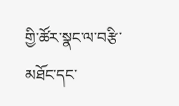གྱི་ཚོར་སྣང་ལ་བརྩི་མཐོང་དང་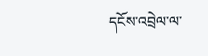དངོས་འབྲེལ་ལ་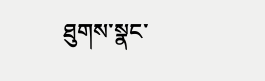ཐུགས་སྣང་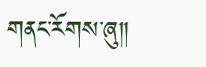གནང་རོགས་ཞུ༎